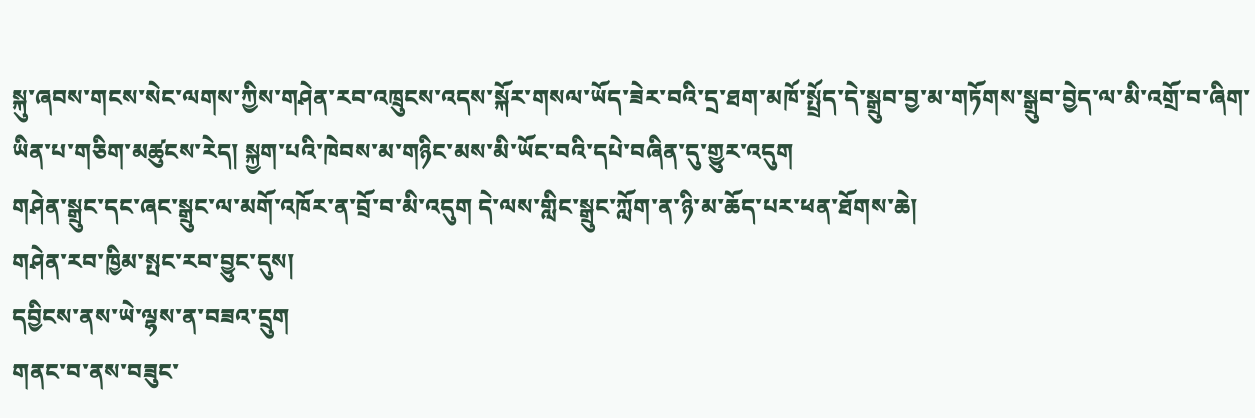སྐུ་ཞབས་གངས་སེང་ལགས་ཀྱིས་གཤེན་རབ་འཁྲུངས་འདས་སྐོར་གསལ་ཡོད་ཟེར་བའི་དྲ་ཐག་མཁོ་སྤྲོད་དེ་སྒྲུབ་བྱ་མ་གཏོགས་སྒྲུབ་བྱེད་ལ་མི་འགྲོ་བ་ཞིག་ཡིན་པ་གཅིག་མཚུངས་རེད། སྐྱག་པའི་ཁེབས་མ་གཉིང་མས་མི་ཡོང་བའི་དཔེ་བཞིན་དུ་གྱུར་འདུག
གཤེན་སྒྲུང་དང་ཞང་སྒྲུང་ལ་མགོ་འཁོར་ན་བྲོ་བ་མི་འདུག དེ་ལས་གླིང་སྒྲུང་ཀློག་ན་ཉི་མ་ཆོད་པར་ཕན་ཐོགས་ཆེ།
གཤེན་རབ་ཁྱིམ་སྤང་རབ་བྱུང་དུས།
དབྱིངས་ནས་ཡེ་ལྷས་ན་བཟའ་དྲུག
གནང་བ་ནས་བཟུང་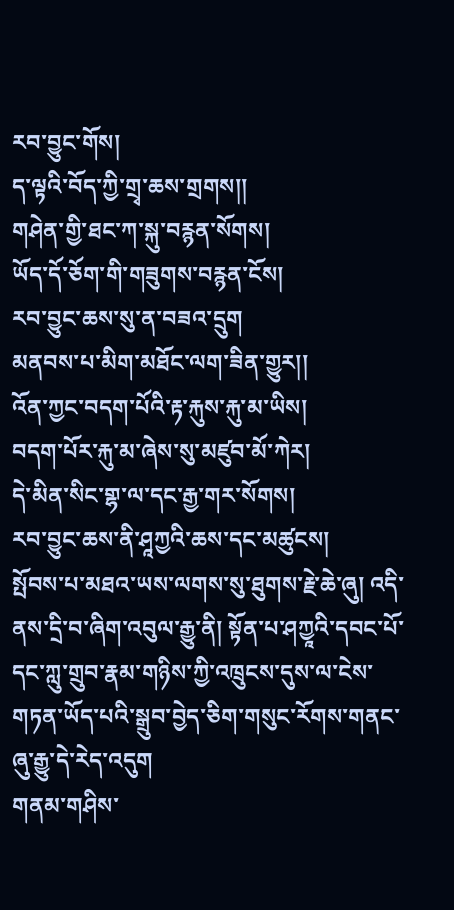རབ་བྱུང་གོས།
ད་ལྟའི་བོད་ཀྱི་གྲྭ་ཆས་གྲགས།།
གཤེན་གྱི་ཐང་ཀ་སྐུ་བརྙན་སོགས།
ཡོད་དོ་ཅོག་གི་གཟུགས་བརྙན་ངོས།
རབ་བྱུང་ཆས་སུ་ན་བཟའ་དྲུག
མནབས་པ་མིག་མཐོང་ལག་ཟིན་གྱུར།།
འོན་ཀྱང་བདག་པོའི་རྟ་རྐུས་རྐུ་མ་ཡིས།
བདག་པོར་རྐུ་མ་ཞེས་སུ་མཛུབ་མོ་ཀེར།
དེ་མིན་སིང་གྷ་ལ་དང་རྒྱ་གར་སོགས།
རབ་བྱུང་ཆས་ནི་ཤཱཀྱའི་ཆས་དང་མཚུངས།
སྤོབས་པ་མཐའ་ཡས་ལགས་སུ་ཐུགས་རྗེ་ཆེ་ཞུ། འདི་ནས་དྲི་བ་ཞིག་འབུལ་རྒྱུ་ནི། སྟོན་པ་ཤཀྱཱའི་དབང་པོ་དང་ཀླུ་གྲུབ་རྣམ་གཉིས་ཀྱི་འཁྲུངས་དུས་ལ་ངེས་གཏན་ཡོད་པའི་སྒྲུབ་བྱེད་ཅིག་གསུང་རོགས་གནང་ཞུ་རྒྱུ་དེ་རེད་འདུག
གནམ་གཤིས་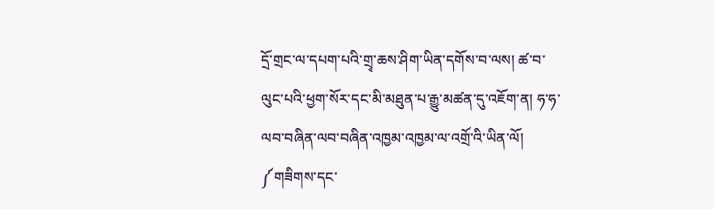དྲོ་གྲང་ལ་དཔག་པའི་གྲྭ་ཆས་ཤིག་ཡིན་དགོས་བ་ལས། ཚ་བ་ལུང་པའི་ཕྱག་སོར་དང་མི་མཐུན་པ་རྒྱུ་མཚན་དུ་འཇོག་ན། ཧ་ཧ་ལབ་བཞིན་ལབ་བཞིན་འཁྱམ་འཁྱམ་ལ་འགྲོ་འི་ཡིན་ལོ།
༼གཟིགས་དང་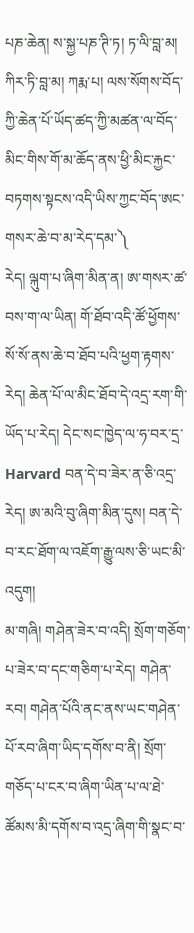པཎ་ཆེན། ས་སྐྱ་པཎ་ཊི་ཏ། ཏ་ལི་བླ་མ། ཀིར་ཏི་བླ་མ། ཀརྨ་པ། ལས་སོགས་བོད་ཀྱི་ཆེན་པོ་ཡོད་ཚད་ཀྱི་མཚན་ལ་བོད་མིང་གིས་གོ་མ་ཆོད་ནས་ཕྱི་མིང་རྐྱང་བཏགས་སྟངས་འདི་ཡིས་ཀྱང་བོད་ཨང་གསར་ཆེ་བ་མ་རེད་དམ་༽
རེད། ལྐུག་པ་ཞིག་མིན་ན། ཨ་གསར་ཚ་བས་ག་ལ་ཡིན། གོ་ཐོབ་འདི་ཚོ་ཕྱོགས་སོ་སོ་ནས་ཆེ་བ་ཐོབ་པའི་ཕྱག་རྟགས་རེད། ཆེན་པོ་ལ་མིང་ཐོབ་དེ་འདྲ་རག་གི་ཡོད་པ་རེད། དེང་སང་ཁྱེད་ལ་ཧ་བར་དྲ་Harvard བན་དེ་བ་ཟེར་ན་ཅི་འདྲ་རེད། ཨ་མའི་བུ་ཞིག་མིན་དུས། བན་དེ་བ་རང་ཐོག་ལ་འཇོག་རྒྱུ་ལས་ཅི་ཡང་མི་འདུག།
མ་གཞི། གཤེན་ཟེར་བ་འདི། སྲོག་གཅོག་པ་ཟེར་བ་དང་གཅིག་པ་རེད། གཤེན་རབ། གཤེན་པོའི་ནང་ནས་ཡང་གཤེན་པོ་རབ་ཞིག་ཡིད་དགོས་བ་ནི། སྲོག་གཅོད་པ་ངར་བ་ཞིག་ཡིན་པ་ལ་ཐེ་ཚོམས་མི་དགོས་བ་འདྲ་ཞིག་གི་སྣང་བ་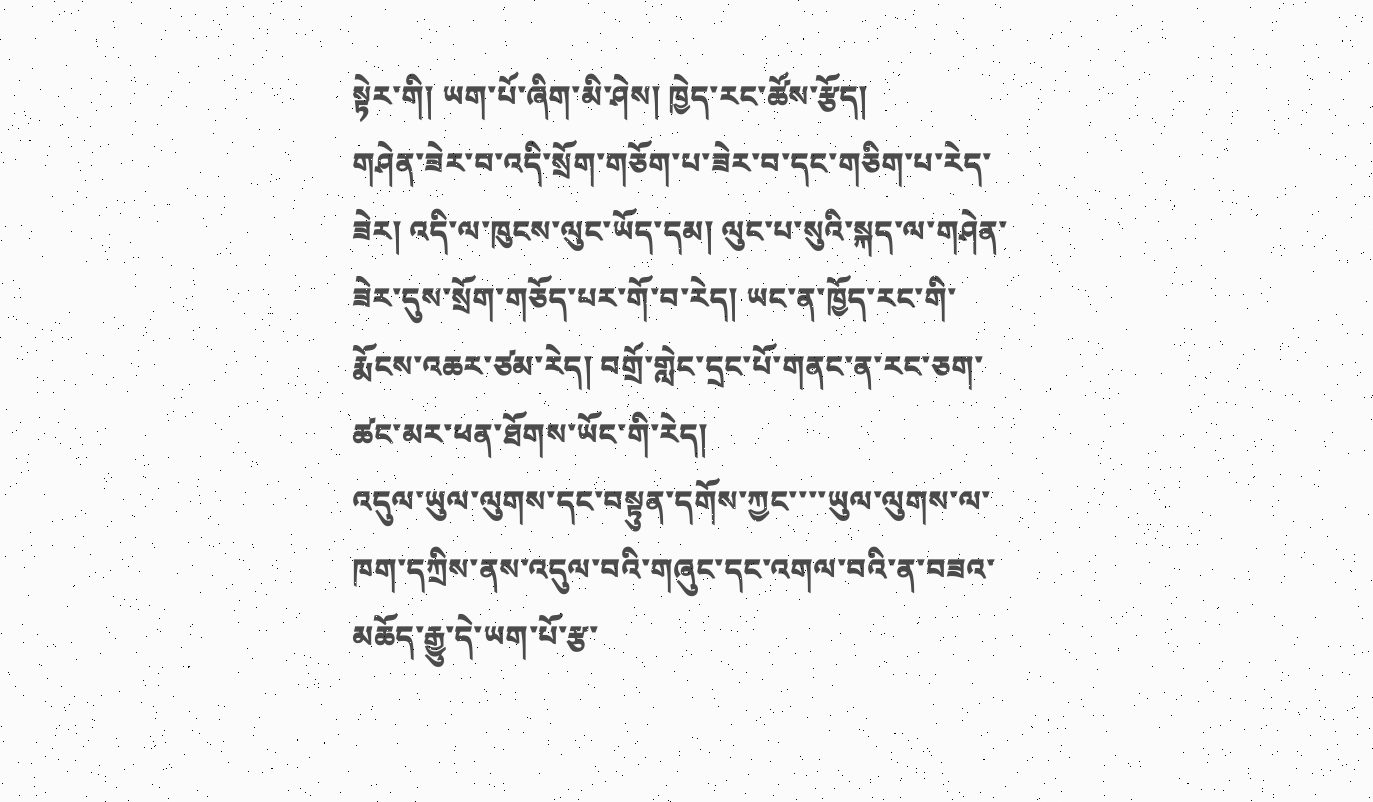སྟེར་གི། ཡག་པོ་ཞིག་མི་ཤེས། ཁྱེད་རང་ཚོས་རྩོད།
གཤེན་ཟེར་བ་འདི་སྲོག་གཅོག་པ་ཟེར་བ་དང་གཅིག་པ་རེད་ཟེར། འདི་ལ་ཁུངས་ལུང་ཡོད་དམ། ལུང་པ་སུའི་སྐད་ལ་གཤེན་ཟེར་དུས་སྲོག་གཅོད་པར་གོ་བ་རེད། ཡང་ན་ཁྱོད་རང་གི་རྨོངས་འཆར་ཙམ་རེད། བགྲོ་གླེང་དྲང་པོ་གནང་ན་རང་ཅག་ཚང་མར་ཕན་ཐོགས་ཡོང་གི་རེད།
འདུལ་ཡུལ་ལུགས་དང་བསྟུན་དགོས་ཀྱང་་་་ཡུལ་ལུགས་ལ་ཁག་དཀྲིས་ནས་འདུལ་བའི་གཞུང་དང་འགལ་བའི་ན་བཟའ་མཆོད་རྒྱུ་དེ་ཡག་པོ་རྩ་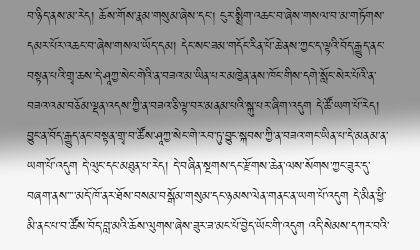བ་ཉིད་ནས་མ་རེད། ཆོས་གོས་རྣམ་གསུམ་ཞེས་དང། ངུར་སྨྲིག་འཆང་བ་ཞེས་གསལ་བ་མ་གཏོགས་དམར་པོར་འཆང་བ་ཞེས་གསལ་ཡོད་དམ། དེང་སང་ཟམ་གདོང་རིན་པོ་ཆེ་ནས་ཀྱང་ད་ལྟའི་བོད་རྒྱུད་ནང་བསྟན་པའི་གྲྭ་ཆས་དེ་ཤཱཀྱ་སེང་གེའི་ན་བཟའ་མ་ཡིན་པར་མཁྱེན་ནས་ཁོང་གིས་དགེ་སློང་སེར་པོའི་ན་བཟའ་འམ་བཅོམ་ལྡན་འདས་ཀྱི་ན་བཟའ་ཅི་ལྟ་བར་མནམ་པའི་སྐུ་པར་ཞིག་འདུག དེ་ཚོ་ཡག་པོ་རེད། བྱུང་ན་བོད་རྒྱུད་ནང་བསྟན་གྲྭ་བ་ཚོས་ཤཱཀྱ་སེང་གེ་རབ་ཏུ་བྱུང་སྐབས་ཀྱི་ན་བཟའ་གང་ཡིན་པ་དེ་མནམ་ན་ཡག་པོ་འདུག དེ་ལུང་དང་མཐུན་པ་རེད། དེ་བཞིན་སྔགས་དང་རྫོགས་ཆེན་ལས་སོགས་ཀྱང་ཟུར་དུ་བཞག་ནས་་་་མདོ་ཁོ་ནར་ཐོས་བསམ་བསྒོམ་གསུམ་དང་ཉམས་ལེན་གནང་ན་ཡག་པོ་འདུག དེ་མིན་ཕྱི་མི་ནང་པ་བ་ཚོས་བོད་བླ་མའི་ཆོས་ལུགས་ཞེས་ཟུར་ཟ་མང་པོ་བྱེད་ཡོང་གི་འདུག འདི་སེམས་དཀར་བའི་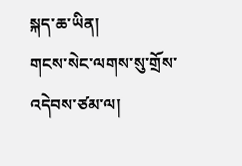སྐད་ཆ་ཡིན།
གངས་སེང་ལགས་སུ་གྲོས་འདེབས་ཙམ་ལ།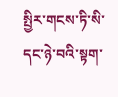སྤྱིར་གངས་ཏི་སི་དང་ཉེ་བའི་སྟག་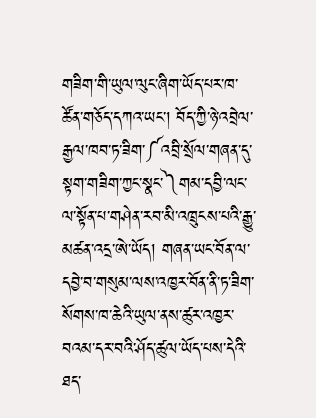གཟིག་གི་ཡུལ་ལུང་ཞིག་ཡོད་པར་ཁ་ཚོན་གཅོད་དཀའ་ཡང་། བོད་ཀྱི་ཉེ་འབྲེལ་རྒྱལ་ཁབ་ཏ་ཟིག་༼འབྲི་སྲོལ་གཞན་དུ་སྟག་གཟིག་ཀྱང་སྣང་༽གམ་དབྱི་ལང་ལ་སྟོན་པ་གཤེན་རབ་མི་འཁྲུངས་པའི་རྒྱུ་མཚན་འདྲ་ཨེ་ཡོད། གཞན་ཡང་བོན་ལ་དབྱེ་བ་གསུམ་ལས་འཁྱར་བོན་ནི་ཏ་ཟིག་སོགས་ཁ་ཆེའི་ཡུལ་ནས་ཚུར་འཁྱར་བའམ་དར་བའི་ཤོད་ཚུལ་ཡོད་པས་དེའི་ཐད་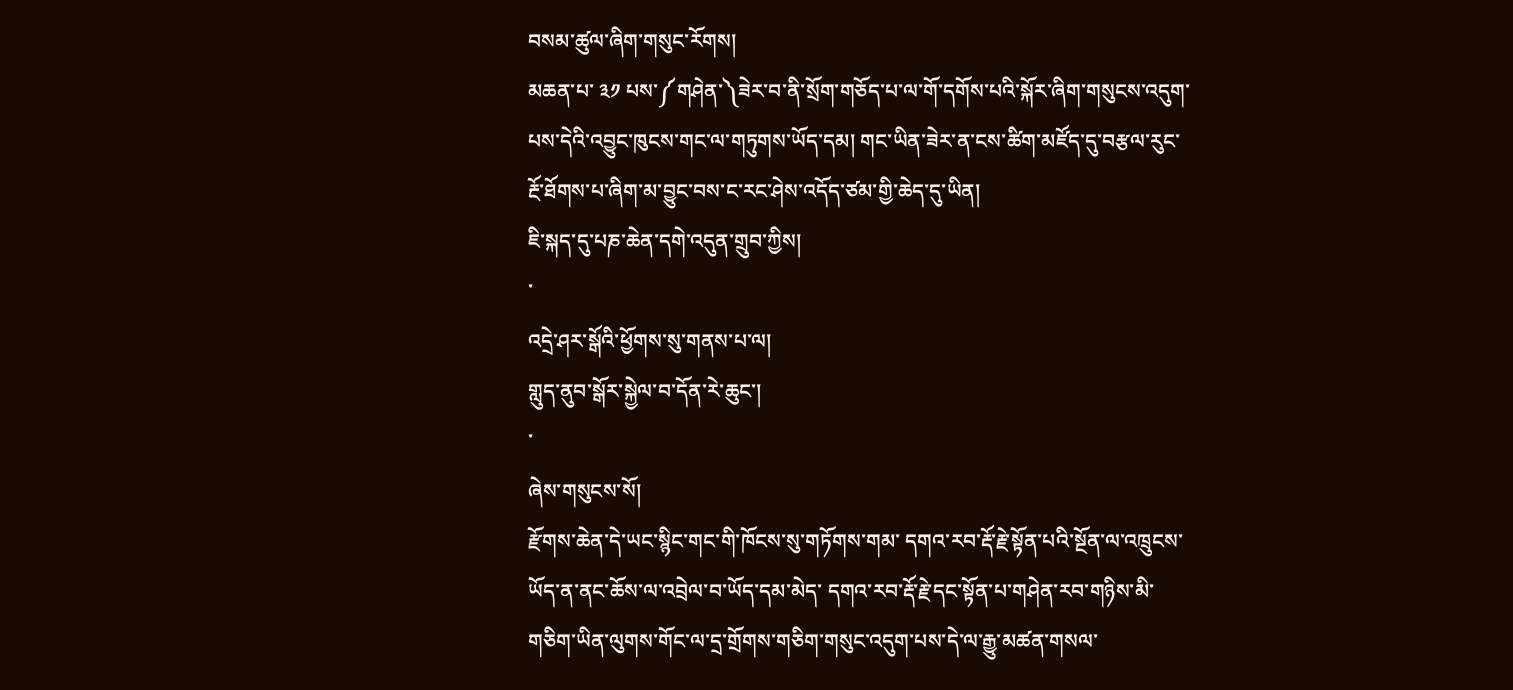བསམ་ཚུལ་ཞིག་གསུང་རོགས།
མཆན་པ་ ༣༡ པས་༼གཤེན་༽ཟེར་བ་ནི་སྲོག་གཅོད་པ་ལ་གོ་དགོས་པའི་སྐོར་ཞིག་གསུངས་འདུག་པས་དེའི་འབྱུང་ཁུངས་གང་ལ་གཏུགས་ཡོད་དམ། གང་ཡིན་ཟེར་ན་ངས་ཚིག་མཛོད་དུ་བརྩལ་རུང་རྔོ་ཐོགས་པ་ཞིག་མ་བྱུང་བས་ང་རང་ཤེས་འདོད་ཙམ་གྱི་ཆེད་དུ་ཡིན།
ཇི་སྐད་དུ་པཎ་ཆེན་དགེ་འདུན་གྲུབ་ཀྱིས།
་
འདྲེ་ཤར་སྒོའི་ཕྱོགས་སུ་གནས་པ་ལ།
གླུད་ནུབ་སྒོར་སྐྱེལ་བ་དོན་རེ་ཆུང་།
་
ཞེས་གསུངས་སོ།
རྫོགས་ཆེན་དེ་ཡང་སྙིང་གང་གི་ཁོངས་སུ་གཏོགས་གམ་ དགའ་རབ་རྡོ་རྗེ་སྟོན་པའི་སྔོན་ལ་འཁྲུངས་ཡོད་ན་ནང་ཆོས་ལ་འབྲེལ་བ་ཡོད་དམ་མེད་ དགའ་རབ་རྡོ་རྗེ་དང་སྟོན་པ་གཤེན་རབ་གཉིས་མི་གཅིག་ཡིན་ལུགས་གོང་ལ་དྲ་གྲོགས་གཅིག་གསུང་འདུག་པས་དེ་ལ་རྒྱུ་མཚན་གསལ་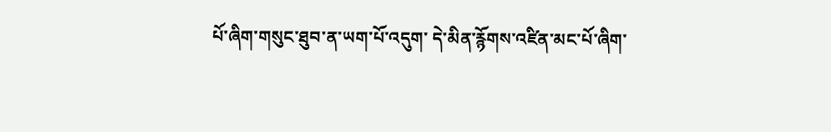པོ་ཞིག་གསུང་ཐུབ་ན་ཡག་པོ་འདུག་ དེ་མིན་རྙོགས་འཛིན་མང་པོ་ཞིག་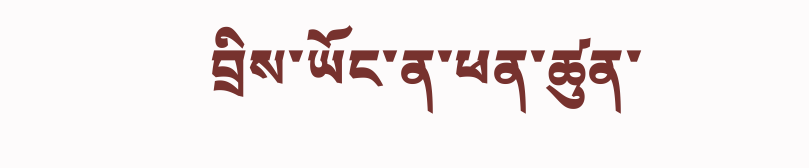བྲིས་ཡོང་ན་ཕན་ཚུན་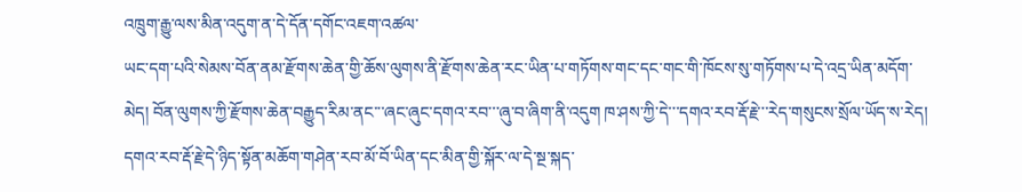འཁྲུག་རྒྱུ་ལས་མིན་འདུག་ན་དེ་དོན་དགོང་འཇག་འཚལ་
ཡང་དག་པའི་སེམས་བོན་ནམ་རྫོགས་ཆེན་གྱི་ཆོས་ལུགས་ནི་རྫོགས་ཆེན་རང་ཡིན་པ་གཏོགས་གང་དང་གང་གི་ཁོངས་སུ་གཏོགས་པ་དེ་འདྲ་ཡིན་མདོག་མེད། བོན་ལུགས་ཀྱི་རྫོགས་ཆེན་བརྒྱུད་རིམ་ནང་་་ཞང་ཞུང་དགའ་རབ་་་ཞུ་བ་ཞིག་ནི་འདུག ཁ་ཤས་ཀྱི་དེ་་་དགའ་རབ་རྡོ་རྗེ་་་རེད་གསུངས་སྲོལ་ཡོད་ས་རེད། དགའ་རབ་རྡོ་རྗེ་དེ་ཉིད་སྟོན་མཆོག་གཤེན་རབ་མོ་བོ་ཡིན་དང་མིན་གྱི་སྐོར་ལ་དེ་སྔ་སྐད་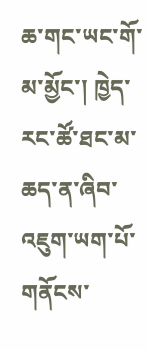ཆ་གང་ཡང་གོ་མ་མྱོང་། ཁྱེད་རང་ཚོ་ཐང་མ་ཆད་ན་ཞིབ་འཇུག་ཡག་པོ་གནོངས་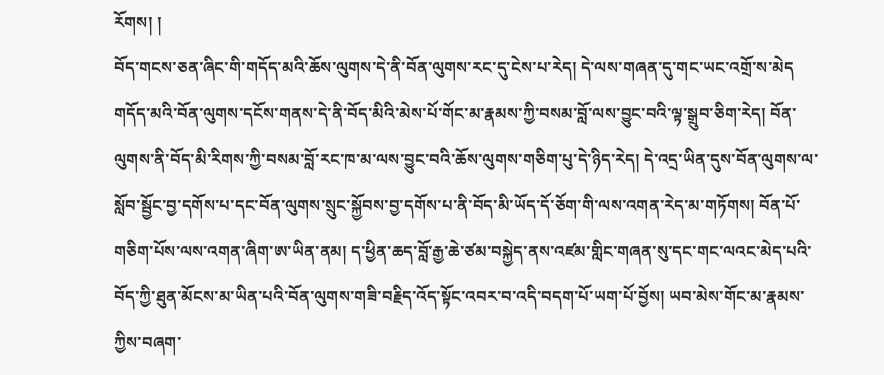རོགས། །
བོད་གངས་ཅན་ཞིང་གི་གདོད་མའི་ཆོས་ལུགས་དེ་ནི་བོན་ལུགས་རང་དུ་ངེས་པ་རེད། དེ་ལས་གཞན་དུ་གང་ཡང་འགྲོ་ས་མེད གདོད་མའི་བོན་ལུགས་དངོས་གནས་དེ་ནི་བོད་མིའི་མེས་པོ་གོང་མ་རྣམས་ཀྱི་བསམ་བློ་ལས་བྱུང་བའི་ལྟ་སྒྲུབ་ཅིག་རེད། བོན་ལུགས་ནི་བོད་མི་རིགས་ཀྱི་བསམ་བློ་རང་ཁ་མ་ལས་བྱུང་བའི་ཆོས་ལུགས་གཅིག་པུ་དེ་ཉིད་རེད། དེ་འདྲ་ཡིན་དུས་བོན་ལུགས་ལ་སློབ་སྦྱོང་བྱ་དགོས་པ་དང་བོན་ལུགས་སྲུང་སྐྱོབས་བྱ་དགོས་པ་ནི་བོད་མི་ཡོད་དོ་ཅོག་གི་ལས་འགན་རེད་མ་གཏོགས། བོན་པོ་གཅིག་པོས་ལས་འགན་ཞིག་ཨ་ཡིན་ནམ། ད་ཕྱིན་ཆད་བློ་རྒྱ་ཆེ་ཙམ་བསྐྱེད་ནས་འཛམ་གླིང་གཞན་སུ་དང་གང་ལའང་མེད་པའི་བོད་ཀྱི་ཐུན་མོངས་མ་ཡིན་པའི་བོན་ལུགས་གཟི་བརྗིད་འོད་སྟོང་འབར་བ་འདི་བདག་པོ་ཡག་པོ་བྱོས། ཡབ་མེས་གོང་མ་རྣམས་ཀྱིས་བཞག་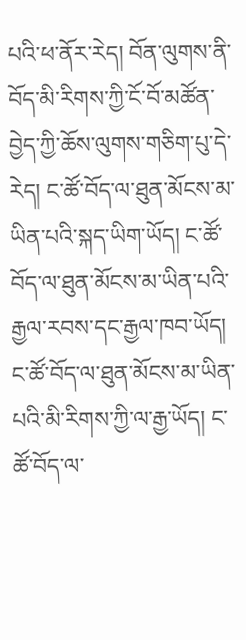པའི་ཕ་ནོར་རེད། བོན་ལུགས་ནི་བོད་མི་རིགས་ཀྱི་ངོ་བོ་མཚོན་བྱེད་ཀྱི་ཆོས་ལུགས་གཅིག་པུ་དེ་རེད། ང་ཚོ་བོད་ལ་ཐུན་མོངས་མ་ཡིན་པའི་སྐད་ཡིག་ཡོད། ང་ཚོ་བོད་ལ་ཐུན་མོངས་མ་ཡིན་པའི་རྒྱལ་རབས་དང་རྒྱལ་ཁབ་ཡོད། ང་ཚོ་བོད་ལ་ཐུན་མོངས་མ་ཡིན་པའི་མི་རིགས་ཀྱི་ལ་རྒྱ་ཡོད། ང་ཚོ་བོད་ལ་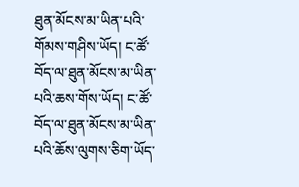ཐུན་མོངས་མ་ཡིན་པའི་གོམས་གཤིས་ཡོད། ང་ཚོ་བོད་ལ་ཐུན་མོངས་མ་ཡིན་པའི་ཆས་གོས་ཡོད། ང་ཚོ་བོད་ལ་ཐུན་མོངས་མ་ཡིན་པའི་ཆོས་ལུགས་ཅིག་ཡོད་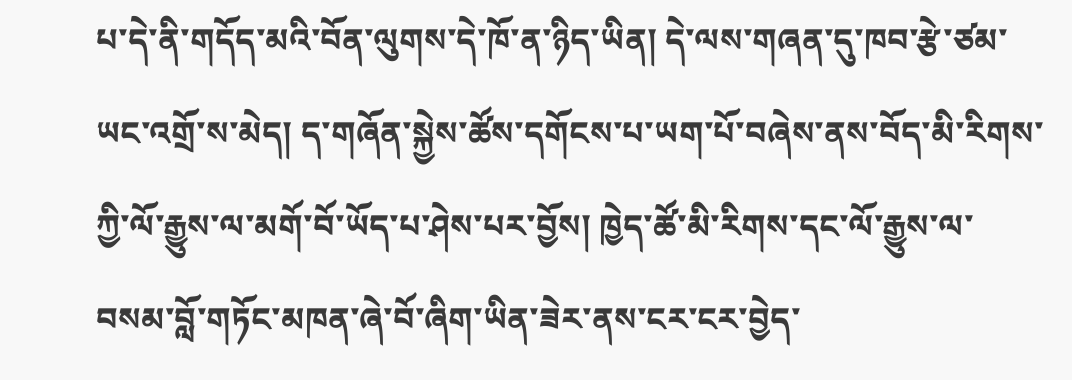པ་དེ་ནི་གདོད་མའི་བོན་ལུགས་དེ་ཁོ་ན་ཉིད་ཡིན། དེ་ལས་གཞན་དུ་ཁབ་རྩེ་ཙམ་ཡང་འགྲོ་ས་མེད། ད་གཞོན་སྐྱེས་ཚོས་དགོངས་པ་ཡག་པོ་བཞེས་ནས་བོད་མི་རིགས་ཀྱི་ལོ་རྒྱུས་ལ་མགོ་བོ་ཡོད་པ་ཤེས་པར་བྱོས། ཁྱེད་ཚོ་མི་རིགས་དང་ལོ་རྒྱུས་ལ་བསམ་བློ་གཏོང་མཁན་ཞེ་བོ་ཞིག་ཡིན་ཟེར་ནས་ངར་ངར་བྱེད་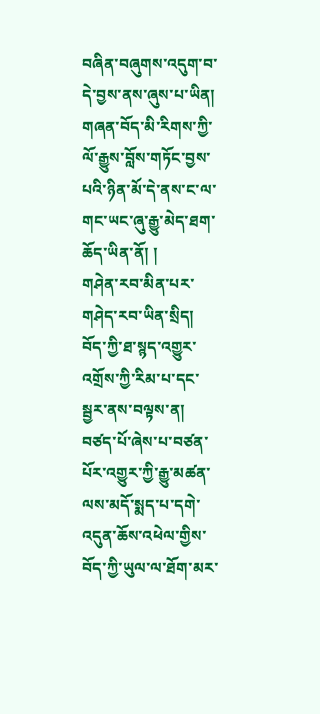བཞིན་བཞུགས་འདུག་བ་དེ་བྱས་ནས་ཞུས་པ་ཡིན། གཞན་བོད་མི་རིགས་ཀྱི་ལོ་རྒྱུས་བློས་གཏོང་བྱས་པའི་ཉིན་མོ་དེ་ནས་ང་ལ་གང་ཡང་ཞུ་རྒྱུ་མེད་ཐག་ཆོད་ཡིན་ནོ། །
གཤེན་རབ་མིན་པར་གཤེད་རབ་ཡིན་སྲིད།
བོད་ཀྱི་ཐ་སྙད་འགྱུར་འགྲོས་ཀྱི་རིམ་པ་དང་སྦྱར་ནས་བལྟས་ན། བཙད་པོ་ཞེས་པ་བཙན་པོར་འགྱུར་ཀྱི་རྒྱུ་མཚན་ལས་མདོ་སྨད་པ་དགེ་འདུན་ཆོས་འཕེལ་གྱིས་བོད་ཀྱི་ཡུལ་ལ་ཐོག་མར་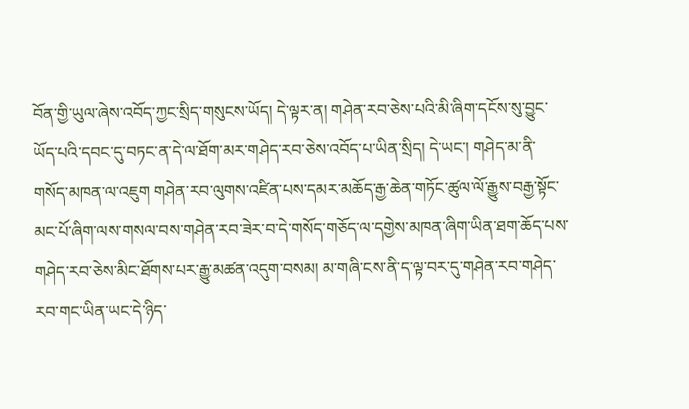བོན་གྱི་ཡུལ་ཞེས་འབོད་ཀྱང་སྲིད་གསུངས་ཡོད། དེ་ལྟར་ན། གཤེན་རབ་ཅེས་པའི་མི་ཞིག་དངོས་སུ་བྱུང་ཡོད་པའི་དབང་དུ་བཏང་ན་དེ་ལ་ཐོག་མར་གཤེད་རབ་ཅེས་འབོད་པ་ཡིན་སྲིད། དེ་ཡང་། གཤེད་མ་ནི་གསོད་མཁན་ལ་འཇུག གཤེན་རབ་ལུགས་འཛིན་པས་དམར་མཆོད་རྒྱ་ཆེན་གཏོང་ཚུལ་ལོ་རྒྱུས་བརྒྱ་སྟོང་མང་པོ་ཞིག་ལས་གསལ་བས་གཤེན་རབ་ཟེར་བ་དེ་གསོད་གཅོད་ལ་དགྱེས་མཁན་ཞིག་ཡིན་ཐག་ཆོད་པས་གཤེད་རབ་ཅེས་མིང་ཐོགས་པར་རྒྱུ་མཚན་འདུག་བསམ། མ་གཞི་ངས་ནི་ད་ལྟ་བར་དུ་གཤེན་རབ་གཤེད་རབ་གང་ཡིན་ཡང་དེ་ཉིད་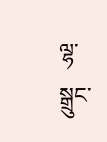ལྷ་སྒྲུང་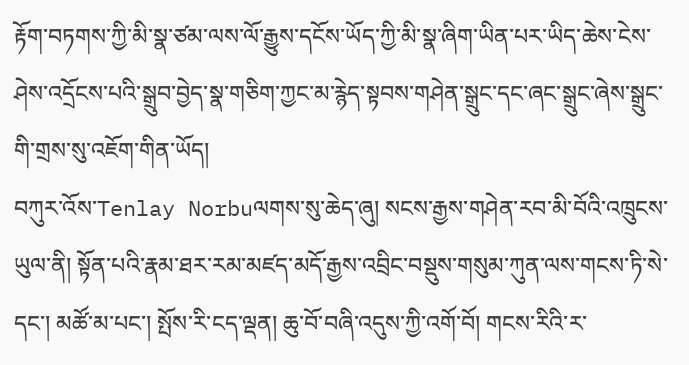རྟོག་བཏགས་ཀྱི་མི་སྣ་ཙམ་ལས་ལོ་རྒྱུས་དངོས་ཡོད་ཀྱི་མི་སྣ་ཞིག་ཡིན་པར་ཡིད་ཆེས་ངེས་ཤེས་འདྲོངས་པའི་སྒྲུབ་བྱེད་སྣ་གཅིག་ཀྱང་མ་རྙེད་སྟབས་གཤེན་སྒྲུང་དང་ཞང་སྒྲུང་ཞེས་སྒྲུང་གི་གྲས་སུ་འཇོག་གིན་ཡོད།
བཀུར་འོས་Tenlay Norbuལགས་སུ་ཆེད་ཞུ། སངས་རྒྱས་གཤེན་རབ་མི་བོའི་འཁྲུངས་ཡུལ་ནི། སྟོན་པའི་རྣམ་ཐར་རམ་མཛད་མདོ་རྒྱས་འབྲིང་བསྡུས་གསུམ་ཀུན་ལས་གངས་ཏི་སེ་དང་། མཚོ་མ་པང་། སྤོས་རི་ངད་ལྡན། ཆུ་བོ་བཞི་འདུས་ཀྱི་འགོ་བོ། གངས་རིའི་ར་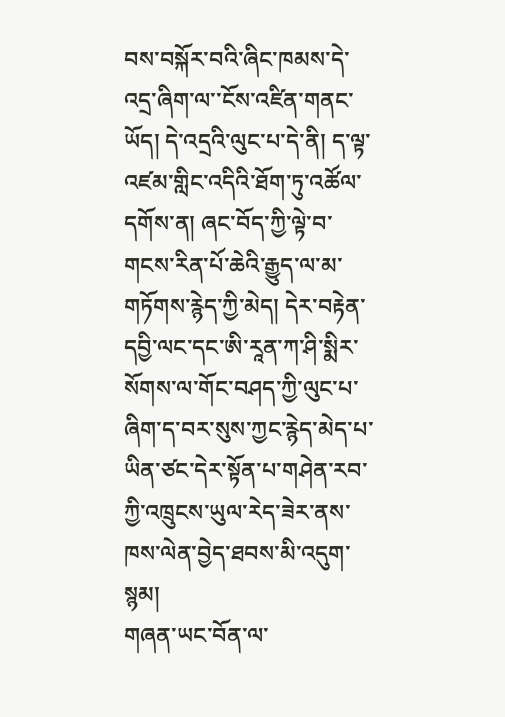བས་བསྐོར་བའི་ཞིང་ཁམས་དེ་འདྲ་ཞིག་ལ་་ངོས་འཛིན་གནང་ཡོད། དེ་འདྲའི་ལུང་པ་དེ་ནི། ད་ལྟ་འཛམ་གླིང་འདིའི་ཐོག་ཏུ་འཚོལ་དགོས་ན། ཞང་བོད་ཀྱི་ལྟེ་བ་གངས་རིན་པོ་ཆེའི་རྒྱུད་ལ་མ་གཏོགས་རྙེད་ཀྱི་མེད། དེར་བརྟེན་དབྱི་ལང་དང་ཨི་རཱན་ཀ་ཤི་སྨིར་སོགས་ལ་གོང་བཤད་ཀྱི་ལུང་པ་ཞིག་ད་བར་སུས་ཀྱང་རྙེད་མེད་པ་ཡིན་ཙང་དེར་སྟོན་པ་གཤེན་རབ་ཀྱི་འཁྲུངས་ཡུལ་རེད་ཟེར་ནས་ཁས་ལེན་བྱེད་ཐབས་མི་འདུག་སྙམ།
གཞན་ཡང་བོན་ལ་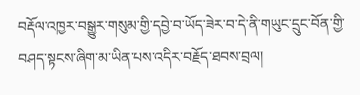བརྡོལ་འཁྱར་བསྒྱུར་གསུམ་གྱི་དབྱེ་བ་ཡོད་ཟེར་བ་དེ་ནི་གཡུང་དྲུང་བོན་གྱི་བཤད་སྟངས་ཞིག་མ་ཡིན་པས་འདིར་བརྗོད་ཐབས་བྲལ།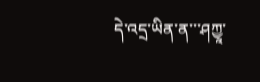དེ་འདྲ་ཡིན་ན་་་ཤཀྱཱ་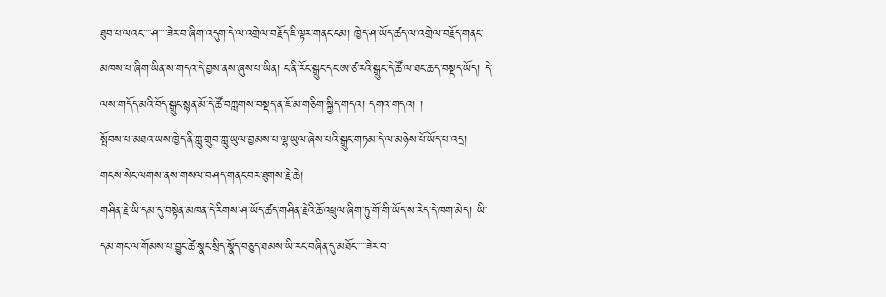ཐུབ་པ་ལའང་་་་ཤ་་་་ཟེར་བ་ཞིག་འདུག་དེ་ལ་འགྲེལ་བརྗོད་ཇི་ལྟར་གནང་ངམ། ཁྱེད་ཤ་ཡོད་ཚད་ལ་འགྲེལ་བརྗོད་གནང་མཁས་པ་ཞིག་ཡིན་ས་གདའ་དེ་བྱས་ནས་ཞུས་པ་ཡིན། ང་ནི་རོང་སྒྲུང་དང་ཨ་ཙ་རའི་སྒྲུང་དེ་ཚོ་ལ་ཐང་ཆད་བསྡད་ཡོད། དེ་ལས་གདོད་མའི་བོད་སྒྲུང་སྙན་མོ་དེ་ཚོ་བཀླགས་བསྡད་ན་ཇོ་མ་གཅིག་སྐྱིད་གདའ། དགའ་གདའ། །
སྤོབས་པ་མཐའ་ཡས་ཁྱེད་ནི་ཀླུ་གྲུབ་ཀླུ་ཡུལ་བྱམས་པ་ལྷ་ཡུལ་ཞེས་པའི་སྒྲུང་གཏམ་དེ་ལ་མཉེས་པོ་ཡོད་པ་འདྲ།
གངས་སེང་ལགས་ནས་གསལ་བཤད་གནང་བར་ཐུགས་རྗེ་ཆེ།
གཤིན་རྗེ་ཡི་དམ་དུ་བསྟེན་མཁན་དེ་རིགས་ཤ་ཡོད་ཚད་གཤིན་རྗེའི་ཆོ་འཕྲུལ་ཞིག་ཏུ་གོ་གི་ཡོད་ས་རེད་དེ་ཁག་མེད། ཡི་དམ་གང་ལ་གོམས་པ་བྱུང་ཚེ་སྣང་སྲིད་སྣོད་བཅུད་ཐམས་ཡི་རང་བཞིན་དུ་མཐོང་་་་་ཟེར་བ་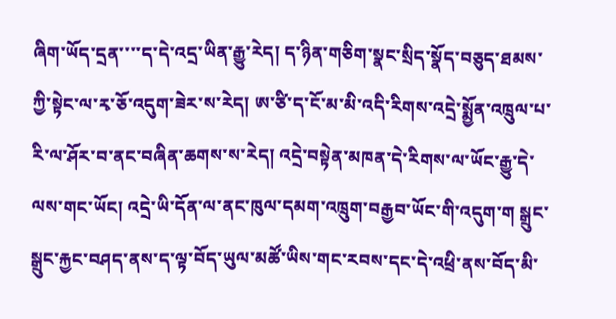ཞིག་ཡོད་དྲན་་་་ད་དེ་འདྲ་ཡིན་རྒྱུ་རེད། ད་ཉིན་གཅིག་སྣང་སྲིད་སྣོད་བཅུད་ཐམས་ཀྱི་སྟེང་ལ་རྭ་ཅོ་འདུག་ཟེར་ས་རེད། ཨ་ཙི་ད་ངོ་མ་མི་འདི་རིགས་འདྲེ་སྨྱོན་འཁྲུལ་པ་རི་ལ་ཤོར་བ་ནང་བཞིན་ཆགས་ས་རེད། འདྲེ་བསྟེན་མཁན་དེ་རིགས་ལ་ཡོང་རྒྱུ་དེ་ལས་གང་ཡོང། འདྲེ་ཡི་དོན་ལ་ནང་ཁུལ་དམག་འཁྲུག་བརྒྱབ་ཡོང་གི་འདུག་ག སྒྲུང་སྒྲུང་རྐྱང་བཤད་ནས་ད་ལྟ་བོད་ཡུལ་མཚོ་ཡིས་གང་རབས་དང་དེ་འཕྲི་ནས་བོད་མི་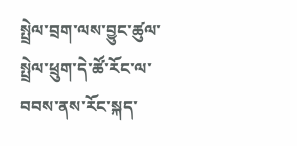སྤྲེལ་བྲག་ལས་བྱུང་ཚུལ་སྤྲེལ་ཕྲུག་དེ་ཚོ་རོང་ལ་བབས་ནས་རོང་སྐད་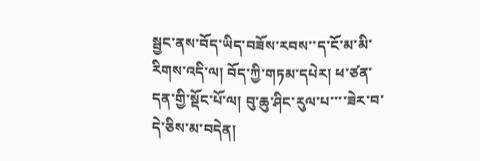སྦྱང་ནས་བོད་ཡིད་བཟོས་རབས་་ད་ངོ་མ་མི་རིགས་འདི་ལ། བོད་ཀྱི་གཏམ་དཔེར། ཕ་ཙན་དན་གྱི་སྡོང་པོ་ལ། བུ་ཆུ་ཤིང་རུལ་པ་་་་ཟེར་བ་དེ་ཅིས་མ་བདེན།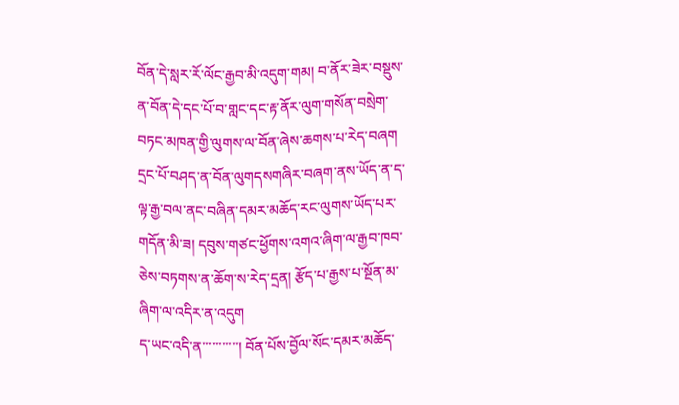བོན་དེ་སླར་རོ་ལོང་རྒྱབ་མི་འདུག་གམ། བ་ནོར་ཟེར་བསྡུས་ན་བོན་དེ་དང་པོ་བ་གླང་དང་རྟ་ནོར་ལུག་གསོན་བསྲེག་བཏང་མཁན་གྱི་ལུགས་ལ་བོན་ཞེས་ཆགས་པ་རེད་བཞག དྲང་པོ་བཤད་ན་བོན་ལུགདསགཞིར་བཞག་ནས་ཡོད་ན་ད་ལྟ་རྒྱ་བལ་ནང་བཞིན་དམར་མཆོད་རང་ལུགས་ཡོད་པར་གདོན་མི་ཟ། དབུས་གཙང་ཕྱོགས་འགའ་ཞིག་ལ་རྒྱབ་ཁབ་ཅེས་བཏགས་ན་ཆོག་ས་རེད་དྲན། རྩོད་པ་རྒྱས་པ་སྔོན་མ་ཞིག་ལ་འདིར་ན་འདུག
ད་ཡང་འདི་ན་་་་་་་་་་་། བོན་པོས་བྱོལ་སོང་དམར་མཆོད་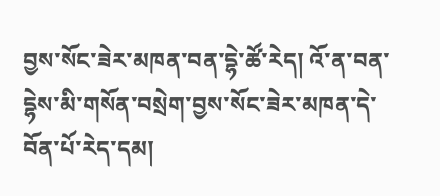བྱས་སོང་ཟེར་མཁན་བན་དྷེ་ཚོ་རེད། འོ་ན་བན་དྷེས་མི་གསོན་བསྲེག་བྱས་སོང་ཟེར་མཁན་དེ་བོན་པོ་རེད་དམ།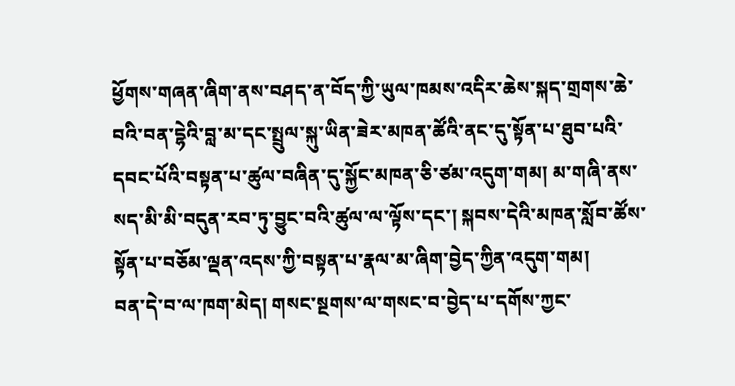ཕྱོགས་གཞན་ཞིག་ནས་བཤད་ན་བོད་ཀྱི་ཡུལ་ཁམས་འདིར་ཆེས་སྐད་གྲགས་ཆེ་བའི་བན་དྷེའི་བླ་མ་དང་སྤྲུལ་སྐུ་ཡིན་ཟེར་མཁན་ཚོའི་ནང་དུ་སྟོན་པ་ཐུབ་པའི་དབང་པོའི་བསྟན་པ་ཚུལ་བཞིན་དུ་སྐྱོང་མཁན་ཅི་ཙམ་འདུག་གམ། མ་གཞི་ནས་སད་མི་མི་བདུན་རབ་ཏུ་བྱུང་བའི་ཚུལ་ལ་ལྟོས་དང་། སྐབས་དེའི་མཁན་སློབ་ཚོས་སྟོན་པ་བཅོམ་ལྡན་འདས་ཀྱི་བསྟན་པ་རྣལ་མ་ཞིག་བྱེད་ཀྱིན་འདུག་གམ།
བན་དེ་བ་ལ་ཁག་མེད། གསང་སྔགས་ལ་གསང་བ་བྱེད་པ་དགོས་ཀྱང་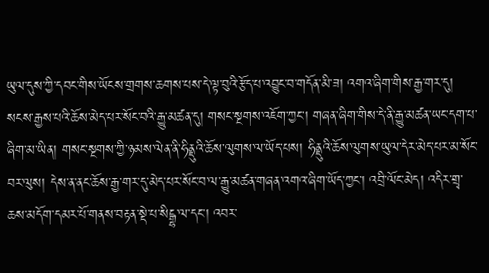ཡུལ་དུས་ཀྱི་དབང་གིས་ཡོངས་གྲགས་ཆགས་པས་དེ་ལྟ་བུའི་རྩོད་པ་འབྱུང་བ་གདོན་མི་ཟ། འགའ་ཞིག་གིས་རྒྱ་གར་དུ། སངས་རྒྱས་པའི་ཆོས་མེད་པར་སོང་བའི་རྒྱུ་མཚན་དུ། གསང་སྔགས་འཇོག་ཀྱང་། གཞན་ཞིག་གིས་དེ་ནི་རྒྱུ་མཚན་ཡང་དག་པ་ཞིག་མ་ཡིན། གསང་སྔགས་ཀྱི་ཉམས་ལེན་ནི་ཧིནྡུའི་ཆོས་ལུགས་ལ་ཡོད་པས། ཧིནྡུའི་ཆོས་ལུགས་ཡུལ་དེར་མེད་པར་མ་སོང་བར་ལུས། དེས་ན་ནང་ཆོས་རྒྱ་གར་དུ་མེད་པར་སོང་བ་ལ་རྒྱུ་མཚན་གཞན་འགའ་ཞིག་ཡོད་ཀྱང་། འབྲི་ལོང་མེད། འདིར་གྲྭ་ཆས་མདོག་དམར་པོ་གནས་བརྟན་སྡེ་པ་སིངྒྷ་ལ་དང་། འབར་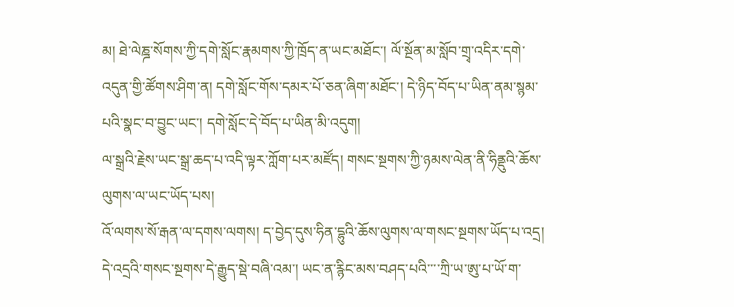མ། ཐེ་ལེཎྜ་སོགས་ཀྱི་དགེ་སློང་རྣམགས་ཀྱི་ཁྲོད་ན་ཡང་མཐོང་། ལོ་སྔོན་མ་སློབ་གྲྭ་འདིར་དགེ་འདུན་གྱི་ཚོགས་ཤིག་ན། དགེ་སློང་གོས་དམར་པོ་ཅན་ཞིག་མཐོང་། དེ་ཉིད་བོད་པ་ཡིན་ནམ་སྙམ་པའི་སྣང་བ་བྱུང་ཡང་། དགེ་སློང་དེ་བོད་པ་ཡིན་མི་འདུག།
ལ་སྒྲའི་རྗེས་ཡང་སྒྲ་ཆད་པ་འདི་ལྟར་ཀློག་པར་མཛོད། གསང་སྔགས་ཀྱི་ཉམས་ལེན་ནི་ཧིནྡུའི་ཆོས་ལུགས་ལ་ཡང་ཡོད་པས།
འོ་ལགས་སོ་རྒན་ལ་དགས་ལགས། ད་བྱེད་དུས་ཧིན་དྷུའི་ཆོས་ལུགས་ལ་གསང་སྔགས་ཡོད་པ་འདྲ། དེ་འདྲའི་གསང་སྔགས་དེ་རྒྱུད་སྡེ་བཞི་འམ་། ཡང་ན་རྙིང་མས་བཤད་པའི་་་་ཀྲི་ཡ་ཨུ་པ་ཡོ་ག་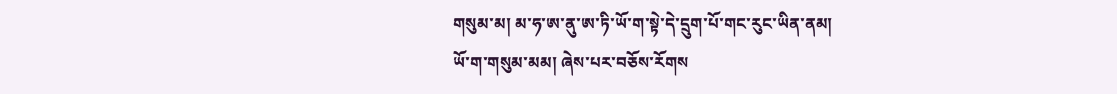གསུམ་མ། མ་ཧ་ཨ་ནུ་ཨ་ཏི་ཡོ་ག་སྟེ་དེ་དྲུག་པོ་གང་རུང་ཡིན་ནམ།
ཡོ་ག་གསུམ་མམ། ཞེས་པར་བཅོས་རོགས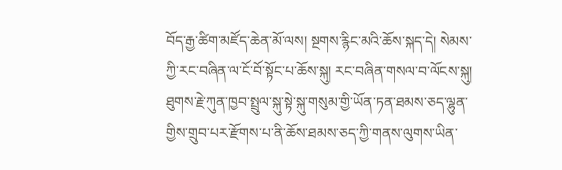བོད་རྒྱ་ཚིག་མཛོད་ཆེན་མོ་ལས། སྔགས་རྙིང་མའི་ཆོས་སྐད་དེ། སེམས་ཀྱི་རང་བཞིན་ལ་ངོ་བོ་སྟོང་པ་ཆོས་སྐུ། རང་བཞིན་གསལ་བ་ལོངས་སྐུ། ཐུགས་རྗེ་ཀུན་ཁྱབ་སྤྲུལ་སྐུ་སྟེ་སྐུ་གསུམ་གྱི་ཡོན་ཏན་ཐམས་ཅད་ལྷུན་གྱིས་གྲུབ་པར་རྫོགས་པ་ནི་ཆོས་ཐམས་ཅད་ཀྱི་གནས་ལུགས་ཡིན་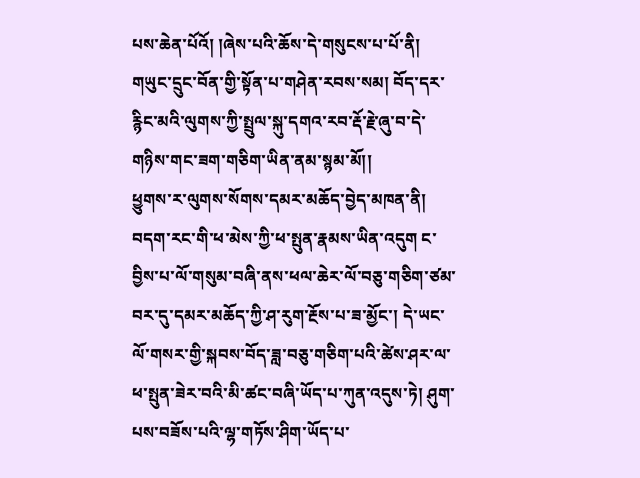པས་ཆེན་པོའོ། །ཞེས་པའི་ཆོས་དེ་གསུངས་པ་པོ་ནི། གཡུང་དྲུང་བོན་གྱི་སྟོན་པ་གཤེན་རབས་སམ། བོད་དར་རྙིང་མའི་ལུགས་ཀྱི་སྤྲུལ་སྐུ་དགའ་རབ་རྡོ་རྗེ་ཞུ་བ་དེ་གཉིས་གང་ཟག་གཅིག་ཡིན་ནམ་སྙམ་མོ།།
ཕྱུགས་ར་ལུགས་སོགས་དམར་མཆོད་བྱེད་མཁན་ནི། བདག་རང་གི་ཕ་མེས་ཀྱི་ཕ་སྤུན་རྣམས་ཡིན་འདུག ང་བྱིས་པ་ལོ་གསུམ་བཞི་ནས་ཕལ་ཆེར་ལོ་བཅུ་གཅིག་ཙམ་བར་དུ་དམར་མཆོད་ཀྱི་ཤ་རུག་རྔོས་པ་ཟ་མྱོང་། དེ་ཡང་ལོ་གསར་གྱི་སྐབས་བོད་ཟླ་བཅུ་གཅིག་པའི་ཚེས་ཤར་ལ་ཕ་སྤུན་ཟེར་བའི་མི་ཚང་བཞི་ཡོད་པ་ཀུན་འདུས་ཏེ། ཤུག་པས་བཟོས་པའི་ལྷ་གཏོས་ཤིག་ཡོད་པ་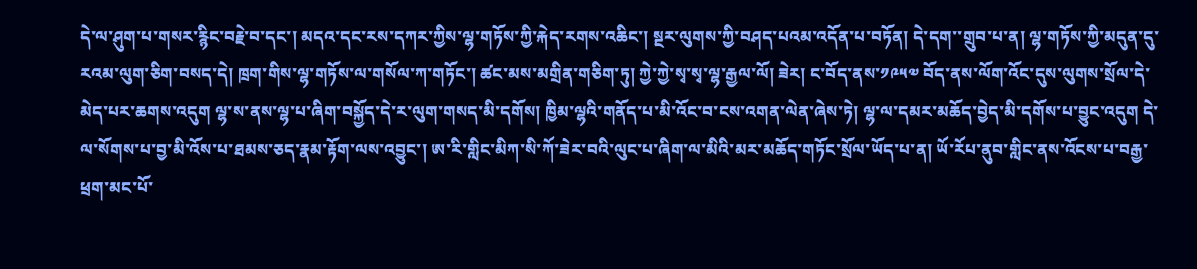དེ་ལ་ཤུག་པ་གསར་རྙིང་བརྗེ་བ་དང་། མདའ་དང་རས་དཀར་ཀྱིས་ལྷ་གཏོས་ཀྱི་རྐེད་རགས་འཆིང་། སྔར་ལུགས་ཀྱི་བཤད་པའམ་འདོན་པ་བཏོན། དེ་དག་་གྲུབ་པ་ན། ལྷ་གཏོས་ཀྱི་མདུན་དུ་རའམ་ལུག་ཅིག་བསད་དེ། ཁྲག་གིས་ལྷ་གཏོས་ལ་གསོལ་ཀ་གཏོང་། ཚང་མས་མགྲིན་གཅིག་ཏུ། ཀྱེ་ཀྱེ་སྭ་སྭ་ལྷ་རྒྱལ་ལོ། ཟེར། ང་བོད་ནས་༡༩༥༧ བོད་ནས་ལོག་འོང་དུས་ལུགས་སྲོལ་དེ་མེད་པར་ཆགས་འདུག ལྷ་ས་ནས་ལྷ་པ་ཞིག་བསྐྱོད་དེ་ར་ལུག་གསད་མི་དགོས། ཁྱིམ་ལྷའི་གནོད་པ་མི་འོང་བ་ངས་འགན་ལེན་ཞེས་ཏེ། ལྷ་ལ་དམར་མཆོད་བྱེད་མི་དགོས་པ་བྱུང་འདུག དེ་ལ་སོགས་པ་བྱ་མི་འོས་པ་ཐམས་ཅད་རྣམ་རྟོག་ལས་འབྱུང་། ཨ་རི་གླིང་མིཀ་སི་ཀོ་ཟེར་བའི་ལུང་པ་ཞིག་ལ་མིའི་མར་མཆོད་གཏོང་སྲོལ་ཡོད་པ་ན། ཡོ་རོཔ་ནུབ་གླིང་ནས་འོངས་པ་བརྒྱ་ཕྲག་མང་པོ་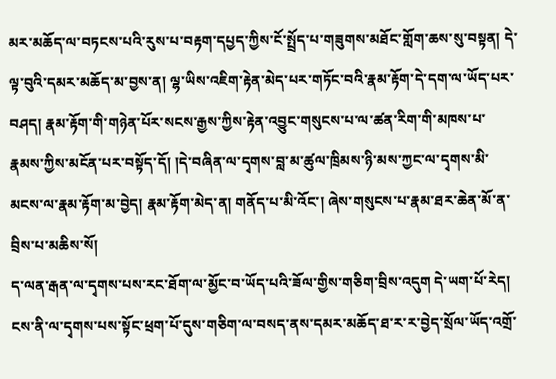མར་མཆོད་ལ་བཏངས་པའི་རུས་པ་བརྟག་དཔྱད་ཀྱིས་ངོ་སྤྲོད་པ་གཟུགས་མཐོང་གློག་ཆས་སུ་བསྟན། དེ་ལྟ་བུའི་དམར་མཆོད་མ་བྱས་ན། ལྷ་ཡིས་འཇིག་རྟེན་མེད་པར་གཏོང་བའི་རྣམ་རྟོག་དེ་དག་ལ་ཡོད་པར་བཤད། རྣམ་རྟོག་གི་གཉེན་པོར་སངས་རྒྱས་ཀྱིས་རྟེན་འབྱུང་གསུངས་པ་ལ་ཚན་རིག་གི་མཁས་པ་རྣམས་ཀྱིས་མངོན་པར་བསྟོད་དོ། །དེ་བཞིན་ལ་དྭགས་བླ་མ་ཚུལ་ཁྲིམས་ཉི་མས་ཀྱང་ལ་དྭགས་མི་མངས་ལ་རྣམ་རྟོག་མ་བྱེད། རྣམ་རྟོག་མེད་ན། གནོད་པ་མི་འོང་། ཞེས་གསུངས་པ་རྣམ་ཐར་ཆེན་མོ་ན་བྲིས་པ་མཆིས་སོ།
ད་ལན་རྒན་ལ་དྭགས་པས་རང་ཐོག་ལ་མྱོང་བ་ཡོད་པའི་ཟོལ་གྱིས་གཅིག་བྲིས་འདུག དེ་ཡག་པོ་རེད། ངས་ནི་ལ་དྭགས་པས་སྟོང་ཕྲག་པོ་དུས་གཅིག་ལ་བསད་ནས་དམར་མཆོད་ཐ་ར་ར་བྱེད་སྲོལ་ཡོད་འགྲོ་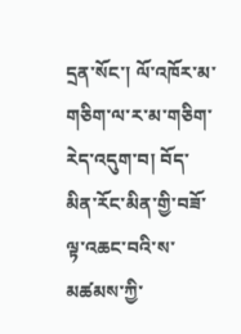དྲན་སོང་། ལོ་འཁོར་མ་གཅིག་ལ་ར་མ་གཅིག་རེད་འདུག་བ། བོད་མིན་རོང་མིན་གྱི་བཟོ་ལྟ་འཆང་བའི་ས་མཚམས་ཀྱི་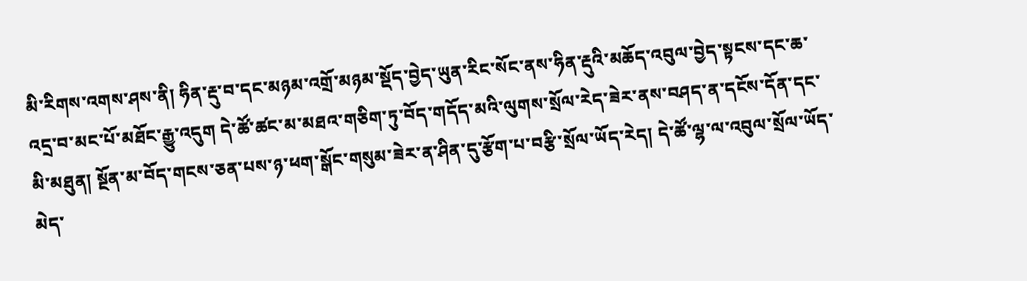མི་རིགས་འགས་ཤས་ནི། ཧིན་རྡུ་བ་དང་མཉམ་འགྲོ་མཉམ་སྡོད་བྱེད་ཡུན་རིང་སོང་ནས་ཧིན་རྡུའི་མཆོད་འབུལ་བྱེད་སྟངས་དང་ཆ་འདྲ་བ་མང་པོ་མཐོང་རྒྱུ་འདུག དེ་ཚོ་ཚང་མ་མཐའ་གཅིག་ཏུ་བོད་གདོད་མའི་ལུགས་སྲོལ་རེད་ཟེར་ནས་བཤད་ན་དངོས་དོན་དང་མི་མཐུན། སྔོན་མ་བོད་གངས་ཅན་པས་ཉ་ཕག་སྒོང་གསུམ་ཟེར་ན་ཤིན་དུ་རྩོག་པ་བརྩི་སྲོལ་ཡོད་རེད། དེ་ཚོ་ལྷ་ལ་འབུལ་སྲོལ་ཡོད་མེད་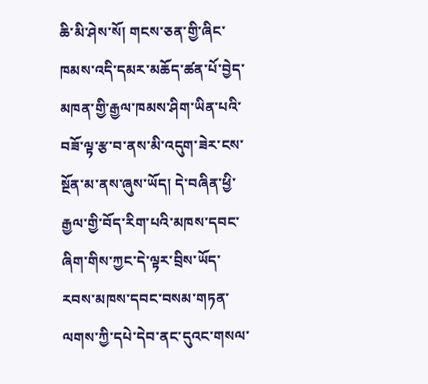ཆི་མི་ཤེས་སོ། གངས་ཅན་གྱི་ཞིང་ཁམས་འདི་དམར་མཆོད་ཚན་པོ་བྱེད་མཁན་གྱི་རྒྱལ་ཁམས་ཤིག་ཡིན་པའི་བཟོ་ལྟ་རྩ་བ་ནས་མི་འདུག་ཟེར་ངས་སྔོན་མ་ནས་ཞུས་ཡོད། དེ་བཞིན་ཕྱི་རྒྱལ་གྱི་བོད་རིག་པའི་མཁས་དབང་ཞིག་གིས་ཀྱང་དེ་ལྟར་བྲིས་ཡོད་རབས་མཁས་དབང་བསམ་གཏན་ལགས་ཀྱི་དཔེ་དེབ་ནང་དུའང་གསལ་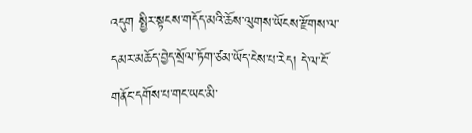འདུག སྤྱིར་སྟངས་གདོད་མའི་ཆོས་ལུགས་ཡོངས་རྫོགས་ལ་དམར་མཆོད་བྱེད་སྲོལ་ཏོག་ཙམ་ཡོད་ངེས་པ་རེད། དེ་ལ་ངོ་གནོང་དགོས་པ་གང་ཡང་མི་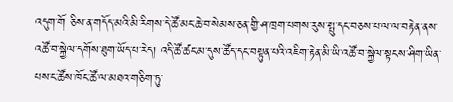འདུག་གོ ཅིས་ན་གདོད་མའི་མི་རིགས་དེ་ཚོ་མང་ཆེ་བ་སེམས་ཅན་གྱི་ཤ་ཁྲག་པགས་རུས་སྤུ་དང་བཅས་པ་ལ་ལ་བརྟེན་ནས་འཚོ་བ་སྐྱེལ་དགོས་ཐུག་ཡོད་པ་རེད། འདི་ཚོ་ཚང་མ་དུས་ཚོད་དང་བསྟུན་པའི་འཇིག་རྟེན་མི་ཡི་འཚོ་བ་སྐྱེལ་སྟངས་ཤིག་ཡིན་པས་ང་ཚོས་ཁོང་ཚོ་ལ་མཐའ་གཅིག་ཏུ་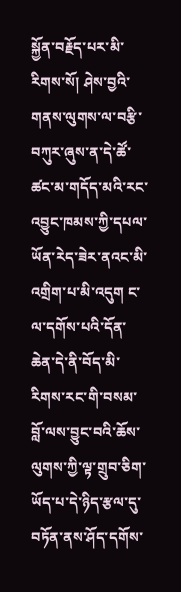སྐྱོན་བརྗོད་པར་མི་རིགས་སོ། ཤེས་བྱའི་གནས་ལུགས་ལ་བརྩི་བཀུར་ཞུས་ན་དེ་ཚོ་ཚང་མ་གདོད་མའི་རང་འབྱུང་ཁམས་ཀྱི་དཔལ་ཡོན་རེད་ཟེར་ནའང་མི་འགྲིག་པ་མི་འདུག ང་ལ་དགོས་པའི་དོན་ཆེན་དེ་ནི་བོད་མི་རིགས་རང་གི་བསམ་བློ་ལས་བྱུང་བའི་ཆོས་ལུགས་ཀྱི་ལྟ་གྲུབ་ཅིག་ཡོད་པ་དེ་ཉིད་རྩལ་དུ་བཏོན་ནས་ཤོད་དགོས་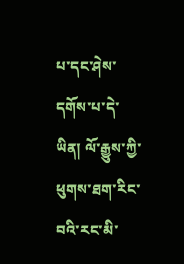པ་དང་ཤེས་དགོས་པ་དེ་ཡིན། ལོ་རྒྱུས་ཀྱི་ཕུགས་ཐག་རིང་བའི་རང་མི་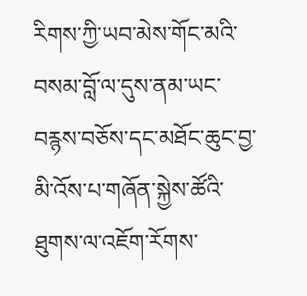རིགས་ཀྱི་ཡབ་མེས་གོང་མའི་བསམ་བློ་ལ་དུས་ནམ་ཡང་བརྙས་བཅོས་དང་མཐོང་ཆུང་བྱ་མི་འོས་པ་གཞོན་སྐྱེས་ཚོའི་ཐུགས་ལ་འཇོག་རོགས་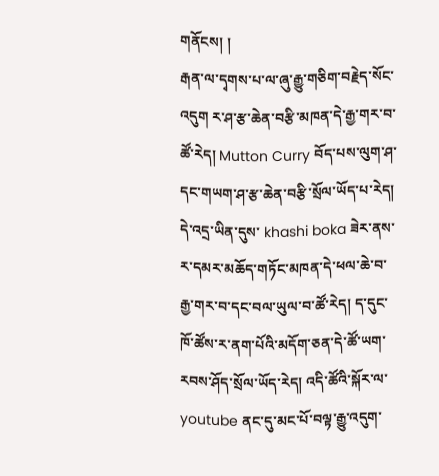གནོངས། །
རྒན་ལ་དྭགས་པ་ལ་ཞུ་རྒྱུ་གཅིག་བརྗེད་སོང་འདུག ར་ཤ་རྩ་ཆེན་བརྩི་མཁན་དེ་རྒྱ་གར་བ་ཚོ་རེད། Mutton Curry བོད་པས་ལུག་ཤ་དང་གཡག་ཤ་རྩ་ཆེན་བརྩི་སྲོལ་ཡོད་པ་རེད། དེ་འདྲ་ཡིན་དུས་ khashi boka ཟེར་ནས་ར་དམར་མཆོད་གཏོང་མཁན་དེ་ཕལ་ཆེ་བ་རྒྱ་གར་བ་དང་བལ་ཡུལ་བ་ཚོ་རེད། ད་དུང་ཁོ་ཚོས་ར་ནག་པོའི་མདོག་ཅན་དེ་ཚོ་ཡག་རབས་ཤོད་སྲོལ་ཡོད་རེད། འདི་ཚོའི་སྐོར་ལ་youtube ནང་དུ་མང་པོ་བལྟ་རྒྱུ་འདུག་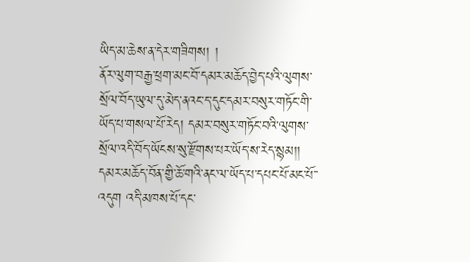ཡིད་མ་ཆེས་ན་དེར་གཟིགས། །
ནོར་ལུག་བརྒྱ་ཕྲག་མང་བོ་དམར་མཆོད་བྱེད་པའི་ལུགས་སྲོལ་བོད་ཡུལ་དུ་མེད་ནའང་ད་དུང་དམར་བསུར་གཏོང་གི་ཡོད་པ་གསལ་པོ་རེད། དམར་བསུར་གཏོང་བའི་ལུགས་སྲོལ་འདི་བོད་ཡོངས་སུ་རྫོགས་པར་ཡོད་ས་རེད་སྙམ།།
དམར་མཆོད་བོན་གྱི་ཆོ་གའི་ནང་ལ་ཡོད་པ་དཔང་པོ་མང་པོ་་འདུག འདི་མཁས་པོ་དང་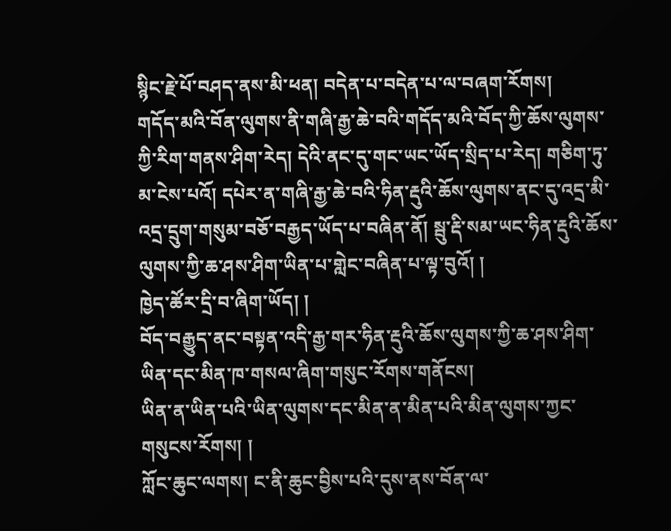སྙིང་རྗེ་པོ་བཤད་ནས་མི་ཕན། བདེན་པ་བདེན་པ་ལ་བཞག་རོགས།
གདོད་མའི་བོན་ལུགས་ནི་གཞི་རྒྱ་ཆེ་བའི་གདོད་མའི་བོད་ཀྱི་ཆོས་ལུགས་ཀྱི་རིག་གནས་ཤིག་རེད། དེའི་ནང་དུ་གང་ཡང་ཡོད་སྲིད་པ་རེད། གཅིག་ཏུ་མ་ངེས་པའོ། དཔེར་ན་གཞི་རྒྱ་ཆེ་བའི་ཧིན་རྡུའི་ཆོས་ལུགས་ནང་དུ་འདྲ་མི་འདྲ་དྲུག་གསུམ་བཅོ་བརྒྱད་ཡོད་པ་བཞིན་ནོ། སྦུ་རྡི་སམ་ཡང་ཧིན་རྡུའི་ཆོས་ལུགས་ཀྱི་ཆ་ཤས་ཤིག་ཡིན་པ་གླེང་བཞིན་པ་ལྟ་བུའོ། །
ཁྱེད་ཚོར་དྲི་བ་ཞིག་ཡོད། །
བོད་བརྒྱུད་ནང་བསྟན་འདི་རྒྱ་གར་ཧིན་རྡུའི་ཆོས་ལུགས་ཀྱི་ཆ་ཤས་ཤིག་ཡིན་དང་མིན་ཁ་གསལ་ཞིག་གསུང་རོགས་གནོངས།
ཡིན་ན་ཡིན་པའི་ཡིན་ལུགས་དང་མིན་ན་མིན་པའི་མིན་ལུགས་ཀྱང་གསུངས་རོགས། །
ཀློང་ཆུང་ལགས། ང་ནི་ཆུང་བྱིས་པའི་དུས་ནས་བོན་ལ་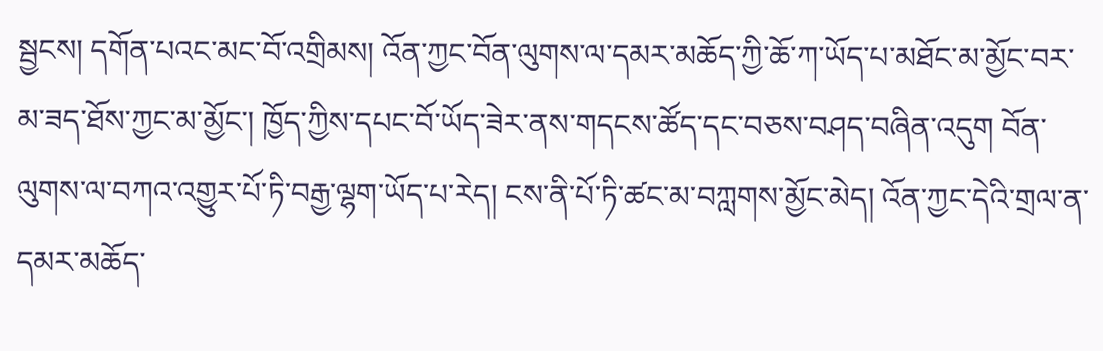སྦྱངས། དགོན་པའང་མང་བོ་འགྲིམས། འོན་ཀྱང་བོན་ལུགས་ལ་དམར་མཆོད་ཀྱི་ཆོ་ཀ་ཡོད་པ་མཐོང་མ་མྱོང་བར་མ་ཟད་ཐོས་ཀྱང་མ་མྱོང་། ཁྱོད་ཀྱིས་དཔང་བོ་ཡོད་ཟེར་ནས་གདངས་ཚོད་དང་བཅས་བཤད་བཞིན་འདུག བོན་ལུགས་ལ་བཀའ་འགྱུར་པོ་ཏི་བརྒྱ་ལྷག་ཡོད་པ་རེད། ངས་ནི་པོ་ཏི་ཚང་མ་བཀླགས་མྱོང་མེད། འོན་ཀྱང་དེའི་གྲལ་ན་དམར་མཆོད་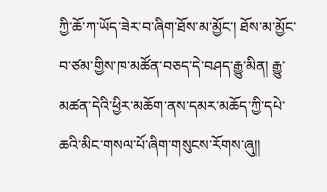ཀྱི་ཆོ་ཀ་ཡོད་ཟེར་བ་ཞིག་ཐོས་མ་མྱོང་། ཐོས་མ་མྱོང་བ་ཙམ་གྱིས་ཁ་མཚོན་བཅད་དེ་བཤད་རྒྱུ་མིན། རྒྱུ་མཚན་དེའི་ཕྱིར་མཆོག་ནས་དམར་མཆོད་ཀྱི་དཔེ་ཆའི་མིང་གསལ་པོ་ཞིག་གསུངས་རོགས་ཞུ།།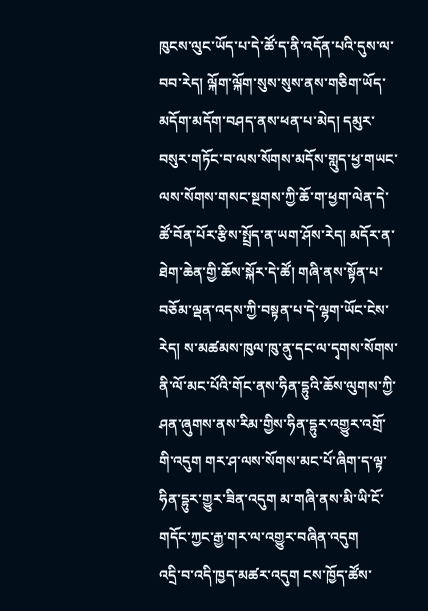ཁུངས་ལུང་ཡོད་པ་དེ་ཚོ་ད་ནི་འདོན་པའི་དུས་ལ་བབ་རེད། ལྐོག་ལྐོག་སུས་སུས་ནས་གཅིག་ཡོད་མདོག་མདོག་བཤད་ནས་ཕན་པ་མེད། དམུར་བསུར་གཏོང་བ་ལས་སོགས་མདོས་གླུད་ཕྱ་གཡང་ལས་སོགས་གསང་སྔགས་ཀྱི་ཆོ་ག་ཕྱག་ལེན་དེ་ཚོ་བོན་པོར་རྩིས་སྤྲོད་ན་ཡག་ཤོས་རེད། མདོར་ན་ཐེག་ཆེན་གྱི་ཆོས་སྐོར་དེ་ཚོ། གཞི་ནས་སྟོན་པ་བཅོམ་ལྡན་འདས་ཀྱི་བསྟན་པ་དེ་ལྷག་ཡོང་ངེས་རེད། ས་མཚམས་ཁུལ་ཁུ་ནུ་དང་ལ་དྭགས་སོགས་ནི་ལོ་མང་པོའི་གོང་ནས་ཧིན་དྷུའི་ཆོས་ལུགས་ཀྱི་ཤན་ཞུགས་ནས་རིམ་གྱིས་ཧིན་དྷུར་འགྱུར་འགྲོ་གི་འདུག གར་ཤ་ལས་སོགས་མང་པོ་ཞིག་ད་ལྟ་ཧིན་དྷུར་གྱུར་ཟིན་འདུག མ་གཞི་ནས་མི་ཡི་ངོ་གདོང་ཀྱང་རྒྱ་གར་ལ་འགྱུར་བཞིན་འདུག
འདྲི་བ་འདི་ཁྱད་མཚར་འདུག ངས་ཁྱོད་ཚོས་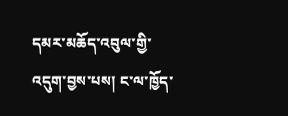དམར་མཆོད་འབུལ་གྱི་འདུག་བྱས་པས། ང་ལ་ཁྱོད་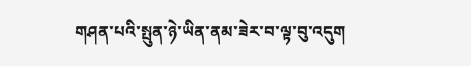གཤན་པའི་སྤུན་ཉེ་ཡིན་ནམ་ཟེར་བ་ལྟ་བུ་འདུག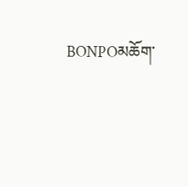BONPOམཆོག་